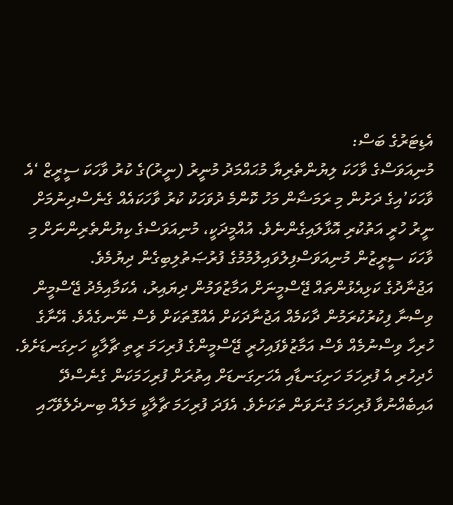އެޑިޓަރުގެ ބަސް:
މުނިއަވަސްގެ ވާހަކަ ލިޔުންތެރިޔާ މުޙައްމަދު މުނީރު (ނީރު)ގެ ކުރު ވާހަކަ ސީރީޒް ‘އެ ވާހަކަ’އިގެ ދަށުން މި ރަމަޟާން މަހު ކޮންމެ ދުވަހަކު ކުރު ވާހަކައެއް ގެނެސްދިނުމަށް ނީރު ހުރީ އަތުކުރި އޮޅާލައިގެންނެވެ. އުއްމީދަކީ، މުނިއަވަސްގެ ކިޔުންތެރިންނަށް މި ވާހަކަ ސީރީޒުން މުނިއަވަސްފިލުވައިލުމުމުގެ ފުރުޞަތުލިބިގެން ދިޔުމެވެ.
އަޖުނާދުގެ ކަޅިއެޅުންތައް ޖޭސްމީނަށް އަމާޒުވަމުން ދިޔައިރު، އެކަމާއިމެދު ޖޭސްމީން ވިސްނާ ފިކުރުކުރަމުން ދާކަމެއް އަޖުނާދަކަށް އެއްގޮތަކަށް ވެސް ނޭނގެއެވެ. އޭނާގެ ހުރިހާ ވިސްނުމެއް ވެސް އަމާޒުވެފައިހުރީ ޖޭސްމީންގެ ފުރިހަމަ ރީތި ޗާލާކީ ހަށިގަނޑަށެވެ. ހެދިހުރި އެ ފުރިހަމަ ހަށިގަނޑާއި އެހަށިގަނޑަށް އިތުރަށް ފުރިހަމަކަން ގެނެސްދޭ އައިބެއްނުވާ ފުރިހަމަ ގުނަވަން ތަކަށެވެ. އެފަދަ ފުރިހަމަ ޗާލާކީ މަލެއް ބިނދެލެވޭހައި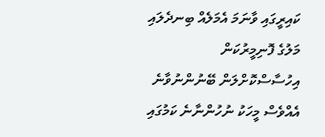ކައިރީގައި ވާނަމަ އެމަލެއް ބިނދެލައި މަލުގެ ފޮނިމީރުކަން އިހުސާސްކޮށްލަން ބޭނުންނުވާނެ އެއްވެސް މީހަކު ނުހުންނާނެ ކަމުގައި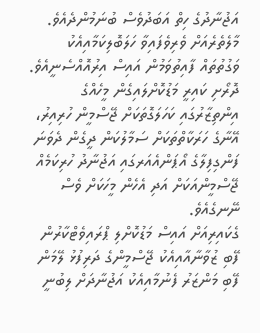އަޖުނާދުގެ ހިތް އަބަދުވެސް ބުނަމުންދެއެވެ.
މާލެތެރެއަށް ވެރިވެފައިވާ ހަލަބޮލިކަމާއިއެކު ވަގުތުތައް ފާއިތުވަމުން އައިސް އިރުއޮއްސެނީއެވެ. ދޮރޯށި ކައިރީ މަޑުކޮށްލައިގެން މީހެއްގެ އިންތިޒާރުގައި ކަހަލަގޮތަކަށް ޖޭސްމީން ހުރިއިރު، އޭނާގެ ހަރަކާތްތަކަށް ސަމާލުކަން ދީގެން ދެވަނަ ފަންގިފިލާގެ އޯޕަންއެއަރގައި އަޖުނާދު ހުރިކަމެއް ޖޭސްމީންއަކަށް އަދި އެހެން މީހަކަށް ވެސް ނޭނގެއެވެ.
ގެކައިރިއަށް އައިސް މަޑުކޮށްލި ޕްރައިވެޓްކާރުން ފޭބި ޒުވާނާއާއިއެކު ޖޭސްމީންގެ ދަރިފުޅު ލޭމަން ފޭބި މަންޒަރު ފެނުމާއިއެކު އަޖުނާދަށް ލިބުނީ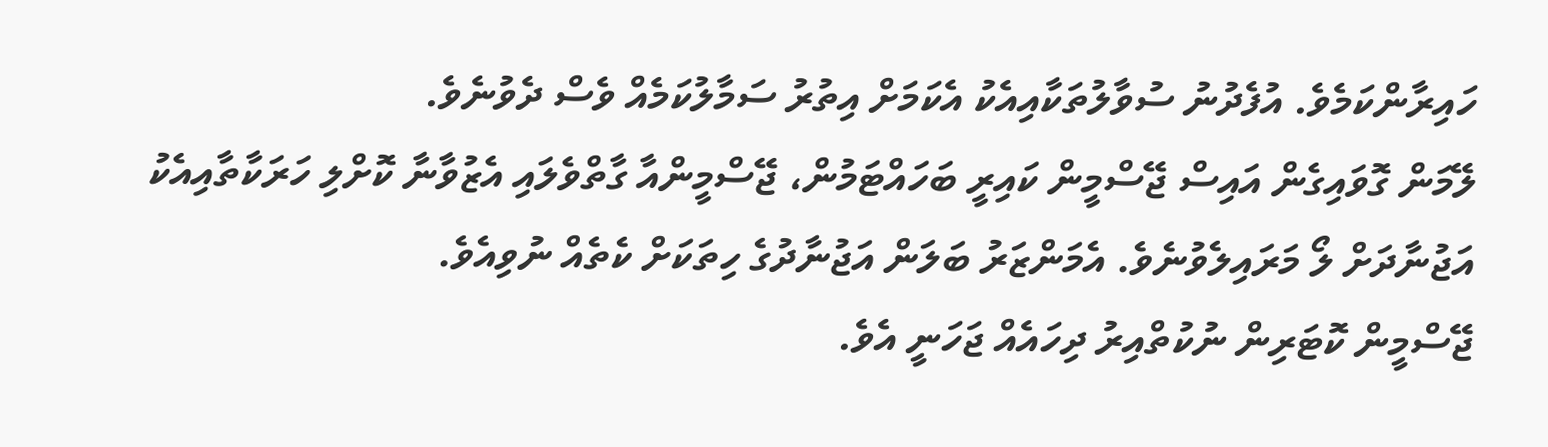ހައިރާންކަމެވެ. އުފެދުނު ސުވާލުތަކާއިއެކު އެކަމަށް އިތުރު ސަމާލުކަމެއް ވެސް ދެވުނެވެ.
ލޭމަން ގޮވައިގެން އައިސް ޖޭސްމީން ކައިރީ ބަހައްޓަމުން، ޖޭސްމީންއާ ގާތްވެލައި އެޒުވާނާ ކޮށްލި ހަރަކާތާއިއެކު އަޖުނާދަށް ލޯ މަރައިލެވުނެވެ. އެމަންޒަރު ބަލަން އަޖުނާދުގެ ހިތަކަށް ކެތެއް ނުވިއެވެ.
ޖޭސްމީން ކޮޓަރިން ނުކުތްއިރު ދިހައެއް ޖަހަނީ އެވެ.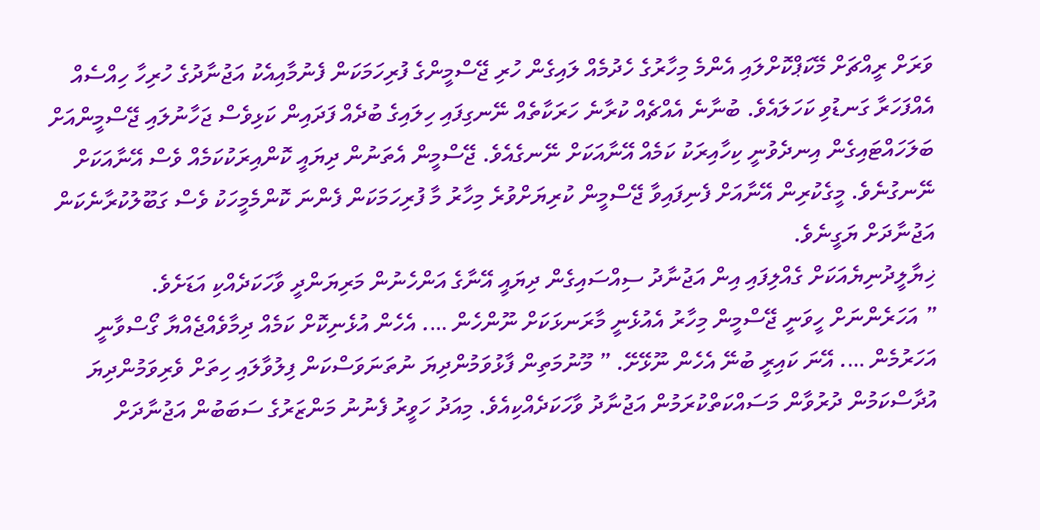ވަރަށް ރީއްޗަށް މޭކަޕްކޮށްލައި އެންމެ މިހާރުގެ ހެދުމެއް ލައިގެން ހުރި ޖޭސްމީންގެ ފުރިހަމަކަން ފެނުމާއިއެކު އަޖުނާދުގެ ހުރިހާ ހިއްސެއް އެއްފަހަރާ ގަނޑުވި ކަހަލައެވެ. ބުނާނެ އެއްޗެއް ކުރާނެ ހަރަކާތެއް ނޭނގިފައި ހިލައިގެ ބުދެއް ފަދައިން ކަޅިވެސް ޖަހާނުލައި ޖޭސްމީންއަށް ބަލަހައްޓައިގެން އިނދެވުނީ ކިހާއިރަކު ކަމެއް އޭނާއަކަށް ނޭނގެއެވެ. ޖޭސްމީން އެތަނުން ދިޔައީ ކޮންއިރަކުކަމެއް ވެސް އޭނާއަކަށް ނޭނގުނެވެ. މީގެކުރިން އޭނާއަށް ފެނިފައިވާ ޖޭސްމީން ކުރިޔަށްވުރެ މިހާރު މާ ފުރިހަމަކަން ފެންނަ ކޮންމެމީހަކު ވެސް ގަބޫލުކުރާނެކަން އަޖުނާދަށް ޔަގީނެވެ.
ޚިޔާލީދުނިޔެއަކަށް ގެއްލިފައި އިން އަޖުނާދު ސިއްސައިގެން ދިޔައީ އޭނާގެ އަންހެނުން މަރިޔަންދީ ވާހަކަދެއްކި އަޑަށެވެ.
” އަހަރެންނަށް ހީވަނީ ޖޭސްމީން މިހާރު އެއުޅެނީ މާރަނޅަކަށް ނޫންހެން …. އެހެން އުޅެނިކޮށް ކަމެއް ދިމާވެއްޖެއްޔާ ގޯސްވާނީ އަހަރުމެން …. އޭނަ ކައިރީ ބުނޭ އެހެން ނޫޅޭށޭ. ” މޫނުމަތިން ފާޅުވަމުންދިޔަ ނުތަނަވަސްކަން ފިލުވާލައި ހިތަށް ވެރިވަމުންދިޔަ އުދާސްކަމުން ދުރުވާން މަސައްކަތްކުރަމުން އަޖުނާދު ވާހަކަދެއްކިއެވެ. މިއަދު ހަވީރު ފެނުނު މަންޒަރުގެ ސަބަބުން އަޖުނާދަށް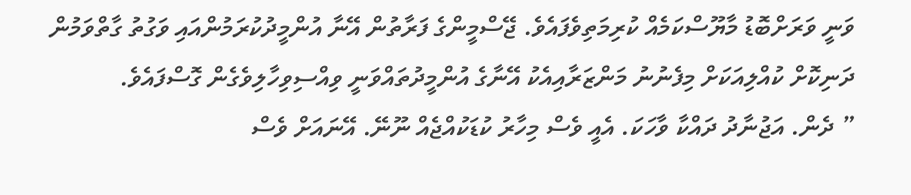ވަނީ ވަރަށްބޮޑު މާޔޫސްކަމެއް ކުރިމަތިވެފައެވެ. ޖޭސްމީންގެ ފަރާތުން އޭނާ އުންމީދުކުރަމުންއައި ވަގުތު ގާތްވަމުން ދަނިކޮށް ކުއްލިއަކަށް މިފެނުނު މަންޒަރާއިއެކު އޭނާގެ އުންމީދުތައްވަނީ ވިއްސިވިހާލިވެގެން ގޮސްފައެވެ.
” ދެން. އަޖުނާދު ދައްކާ ވާހަކަ. އެއީ ވެސް މިހާރު ކުޑަކުއްޖެއް ނޫނޭ. އޭނައަށް ވެސް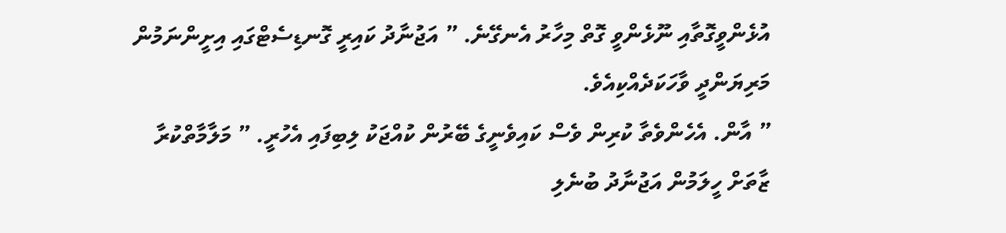އުޅެންވީގޮތާއި ނޫޅެންވީ ގޮތް މިހާރު އެނގޭނެ. ” އަޖުނާދު ކައިރީ ގޮނޑިސެޓްގައި އިށީންނަމުން މަރިޔަންދީ ވާހަކަދެއްކިއެވެ.
” އާން. އެހެންވެތާ ކުރިން ވެސް ކައިވެނީގެ ބޭރުން ކުއްޖަކު ލިބިފައި އެހުރީ. ” މަލާމާތްކުރާ ޒާތަށް ހީލަމުން އަޖުނާދު ބުނެލި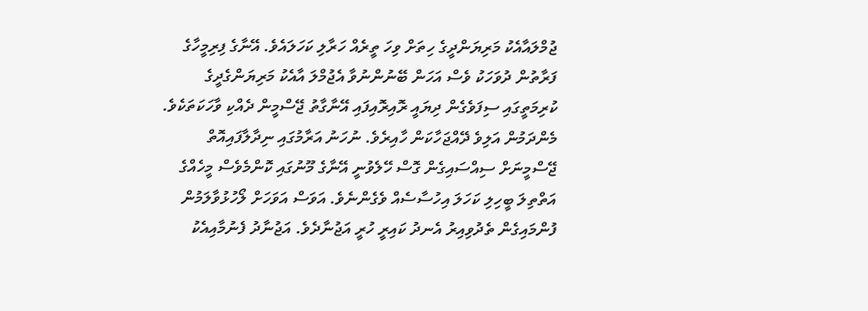ޖުމްލައާއެކު މަރިޔަންދީގެ ހިތަށް ވިހަ ތީރެއް ހަރާލި ކަހަލައެވެ. އޭނާގެ ފިރިމީހާގެ ފަރާތުން ދުވަހަކު ވެސް އަހަން ބޭނުންނުވާ އެޖުމްލަ އާއެކު މަރިޔަންގެދީގެ ކުރިމަތީގައި ސިފަވެގެން ދިޔައީ ރޮއިރޮއިފައި އޭނާގާތު ޖޭސްމީން ދެއްކި ވާހަކަތަކެވެ.
މެންދަމުން އަލިވެ ދޭއްޖަހާކަން ހާއިރެވެ. ނުހަނު އަރާމުގައި ނިދާލާފައިއޮތް ޖޭސްމީނަށް ސިއްސައިގެން ގޮސް ހޭލެވުނީ އޭނާގެ މޫނުގައި ކޮންމެވެސް މީހެއްގެ އަތްތިލަ ބީހިލި ކަހަލަ އިހުސާސެއް ވެގެންނެވެ. އަވަސް އަވަހަށް ލޯހުޅުވާލަމުން ފުންމައިގެން ތެދުވިއިރު އެނދު ކައިރީ ހުރީ އަޖުނާދެވެ. އަޖުނާދު ފެނުމާއިއެކު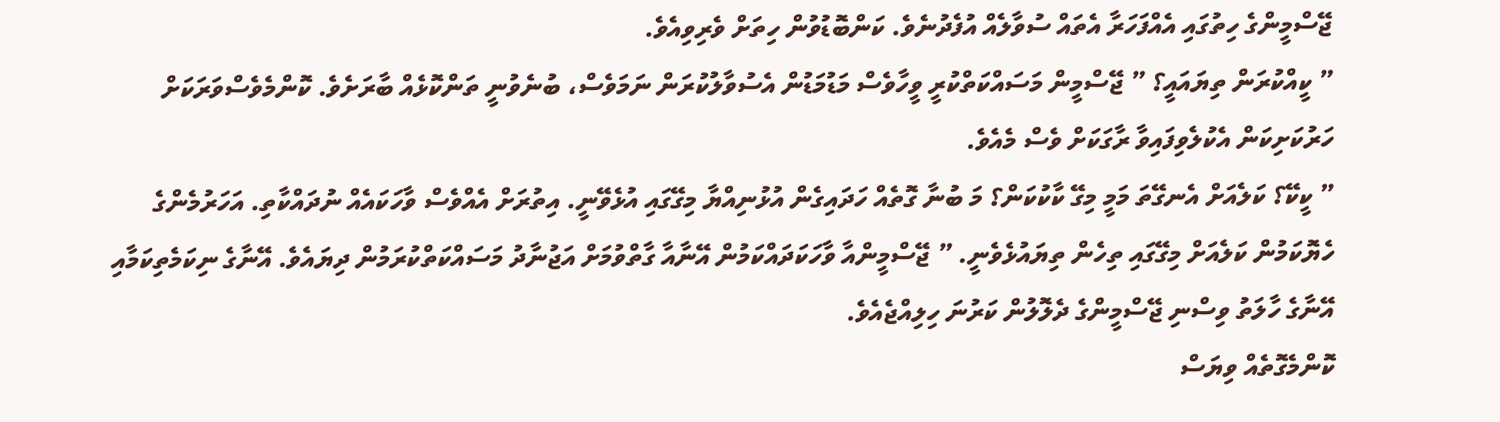ޖޭސްމީންގެ ހިތުގައި އެއްފަހަރާ އެތައް ސުވާލެއް އުފެދުނެވެ. ކަންބޮޑުވުން ހިތަށް ވެރިވިއެވެ.
” ކީއްކުރަން ތިޔައައީ؟ ” ޖޭސްމީން މަސައްކަތްކުރީ ވީހާވެސް މަޑުމަޑުން އެސުވާލުކުރަން ނަމަވެސް، ބުނެވުނީ ތަންކޮޅެއް ބާރަށެވެ. ކޮންމެވެސްވަރަކަށް ހަރުކަށިކަން އެކުލެވިފައިވާ ރާގަކަށް ވެސް މެއެވެ.
” ކީކޭ؟ ކަލެއަށް އެނގޭތަ މަމީ މިގޭ ކާކުކަން؟ މަ ބުނާ ގޮތެއް ހަދައިގެން އުޅުނިއްޔާ މިގޭގައި އުޅެވޭނީ. އިތުރަށް އެއްވެސް ވާހަކައެއް ނުދައްކާތި. އަހަރުމެންގެ ހެޔޮކަމުން ކަލެއަށް މިގޭގައި ތިހެން ތިޔައުޅެވެނީ. ” ޖޭސްމީންއާ ވާހަކަދައްކަމުން އޭނާއާ ގާތްވުމަށް އަޖުނާދު މަސައްކަތްކުރަމުން ދިޔައެވެ. އޭނާގެ ނިކަމެތިކަމާއި އޭނާގެ ހާލަތު ވިސްނި ޖޭސްމީންގެ ދެލޮލުން ކަރުނަ ހިލިއްޖެއެވެ.
ކޮންމެގޮތެއް ވިޔަސް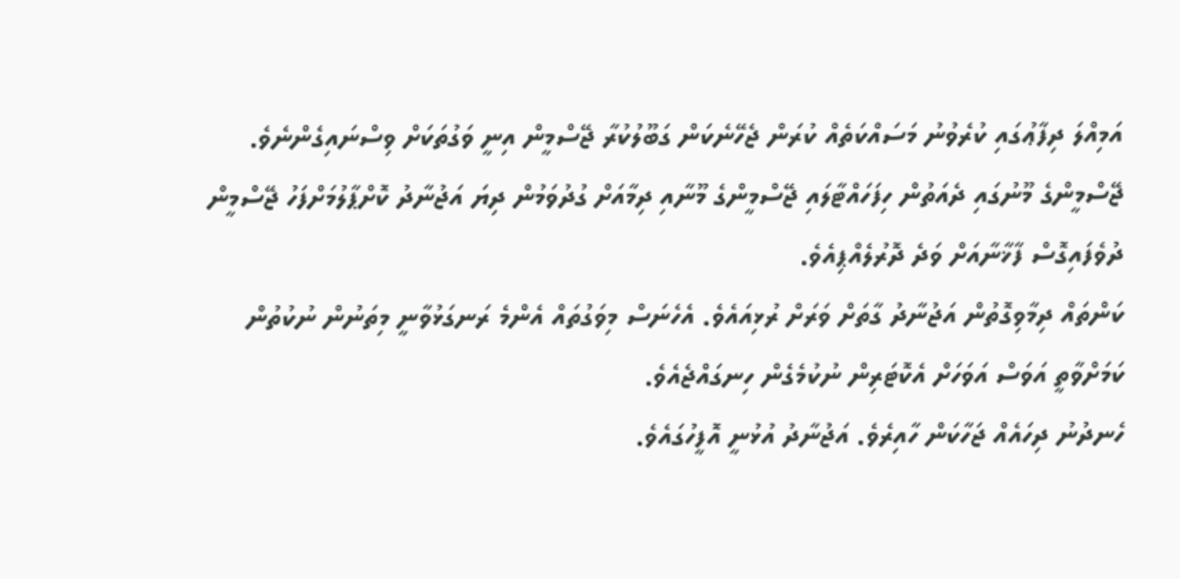އަމިއްލަ ދިފާޢުގައި ކުރެވުނު މަސައްކަތެއް ކުރަން ޖެހޭނެކަން ގަބޫލުކުރާ ޖޭސްމީން އިނީ ވަގުތަކަށް ވިސްނައިގެންނެވެ. ޖޭސްމީންގެ މޫނުގައި ދެއަތުން ހިފަހައްޓާލައި ޖޭސްމީންގެ މޫނާއި ދިމާއަށް ގުދުވަމުން ދިޔަ އަޖުނާދު ކޮށްޕާލުމަށްފަހު ޖޭސްމީން ދުވެފައިގޮސް ފާޚާނާއަށް ވަދެ ދޮރުލެއްޕިއެވެ.
ކަންތައް ދިމާވިގޮތުން އަޖުނާދު ގާތަށް ވަރަށް ރުޅިއައެވެ. އެހެނަސް މިވަގުތައް އެންމެ ރަނގަޅުވާނީ މިތަނުން ނުކުތުން ކަމަށްވާތީ އަވަސް އަވަހަށް އެކޮޓަރިން ނުކުމެގެން ހިނގައްޖެއެވެ.
ހެނދުނު ދިހައެއް ޖަހާކަން ހާއިރެވެ. އަޖުނާދު އުޅުނީ އޮފީހުގައެވެ.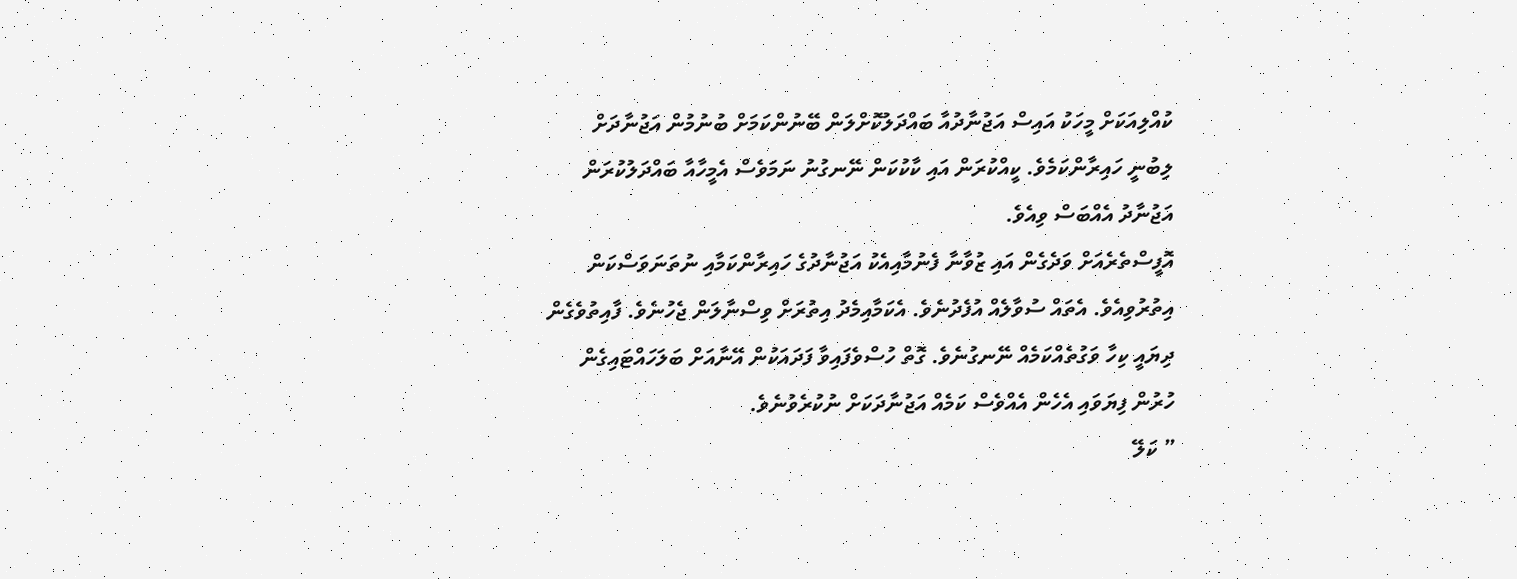ކުއްލިއަކަށް މީހަކު އައިސް އަޖުނާދުއާ ބައްދަލުކޮށްލަން ބޭނުންކަމަށް ބުނުމުން އަޖުނާދަށް ލިބުނީ ހައިރާންކަމެވެ. ކީއްކުރަން އައި ކާކުކަން ނޭނގުނު ނަމަވެސް އެމީހާއާ ބައްދަލުކުރަން އަޖުނާދު އެއްބަސް ވިއެވެ.
އޮފީސްތެރެއަށް ވަދެގެން އައި ޒުވާނާ ފެނުމާއިއެކު އަޖުނާދުގެ ހައިރާންކަމާއި ނުތަނަވަސްކަން އިތުރުވިއެވެ. އެތައް ސުވާލެއް އުފެދުނެވެ. އެކަމާއިމެދު އިތުރަށް ވިސްނާލަން ޖެހުނެވެ. ފާއިތުވެގެން ދިޔައީ ކިހާ ވަގުތެއްކަމެއް ނޭނގުނެވެ. ގޮތް ހުސްވެފައިވާ ފަދައަކުން އޭނާއަށް ބަލަހައްޓައިގެން ހުރުން ފިޔަވައި އެހެން އެއްވެސް ކަމެއް އަޖުނާދަކަށް ނުކުރެވުނެވެ.
” ކަލޭ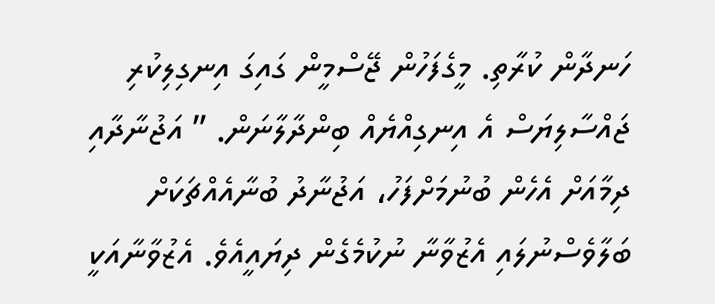ހަނދާން ކުރާތި. މީގެފަހުން ޖޭސްމީން ގައިގަ އިނގިލިކުރި ޖައްސާލިޔަސް އެ އިނގިއްޔެއް ބިންދާލާނަން. ” އަޖުނާދާއި ދިމާއަށް އެހެން ބުނުމަށްފަހު، އަޖުނާދު ބުނާއެއްޗަކަށް ބަލާވެސްނުލައި އެޒުވާނާ ނުކުމެގެން ދިޔައީއެވެ. އެޒުވާނާއަކީ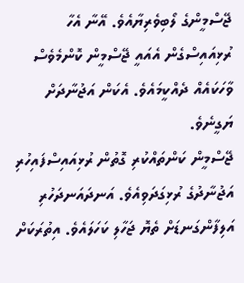ޖޭސްމީންގެ ލޯބިވެރިޔާއެވެ. އޭނާ އެހާ ރުޅިއައިސްގެން އެއައީ ޖޭސްމީން ކޮންމެވެސް ވާހަކައެއް ދެއްކީމައެވެ. އެކަން އަޖުނާދަށް ޔަގީނެވެ.
ޖޭސްމީން ކަންތައްކުރި ގޮތުން ރުޅިއައިސްފައިހުރި އަޖުނާދުގެ ރުޅިގަދަވިއެވެ. އަނދައަނދަހުރި އަލިފާންގަނޑަށް ތެޔޮ ޖަހާލި ކަހަލައެވެ. އިތުރަކަށް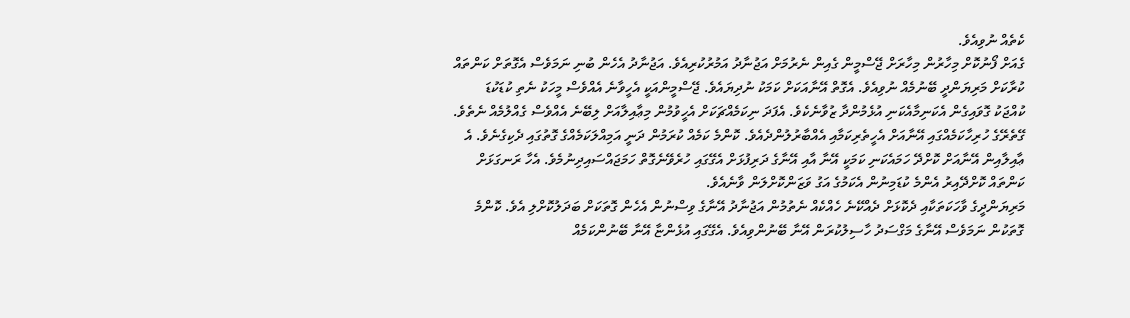ކެތެއް ނުވިއެވެ.
ގެއަށް ފޯނުކޮށް މިހާރުން މިހާރަށް ޖޭސްމީން ގެއިން ނެރުމަށް އަޖުނާދު އަމުރުކުރިއެވެ. އަޖުނާދު އެހެން ބުނި ނަމަވެސް އެގޮތަށް ކަންތައް ކުރާކަށް މަރިޔަންދީ ބޭނުމެއް ނުވިއެވެ. އެގޮތް އޭނާއަކަށް ކަމަކު ނުދިޔައެވެ. ޖޭސްމީންއަކީ އެހީވާނެ އެއްވެސް މީހަކު ނެތި ކުޑަކުޑަ ކުއްޖަކު ގޮވައިގެން އެކަނިމާއެކަނި އުޅެމުންދާ ޒުވާނެކެވެ. އެފަދަ ނިކަމެއްޗަކަށް އެހީވުމުން މިޢާއިލާއަށް ލިބޭނެ އެއްވެސް ގެއްލުމެއް ނެތެވެ. ގޭތެރޭގެ ހުރިހާކަމެއްގައި އޭނާއަށް އެހީތެރިކަމާއި އެއްބާރުލުންދެއެވެ. ކޮންމެ ކަމެއް ކުރަމުން ދަނީ އަމިއްލަކަމެއްގެ ގޮތުގައި ދެކިގެނެވެ. އެ ޢާއިލާއިން އޭނާއަށް ކޮށްދޭ ހަމައެކަނި ކަމަކީ އޭނާ އާއި އޭނާގެ ދަރިފުޅަށް އެގޭގައި ހުރެވޭނެގޮތް ހަމަޖައްސައިދިނުމެވެ. އެހާ ރަނގަޅަށް ކަންތައް ކޮށްދޭއިރު އެންމެ ކުޑަމިނުން އެކަމުގެ އަގު ވަޒަންކޮށްލަން ވާނެއެވެ.
މަރިޔަންދީގެ ވާހަކަތަކާއި ދެކޮޅަށް ދެއްކޭނެ ހެއްކެއް ނެތުމުން އަޖުނާދު އޭނާގެ ވިސްނުން އެހެން ގޮތަކަށް ބަދަލުކޮށްލި އެވެ. ކޮންމެ ގޮތަކުން ނަމަވެސް އޭނާގެ މަގްސަދު ހާސިލުކުރަން އޭނާ ބޭނުންވިއެވެ. އެގޭގައި އުޅެންޏާ އޭނާ ބޭނުންކަމެއް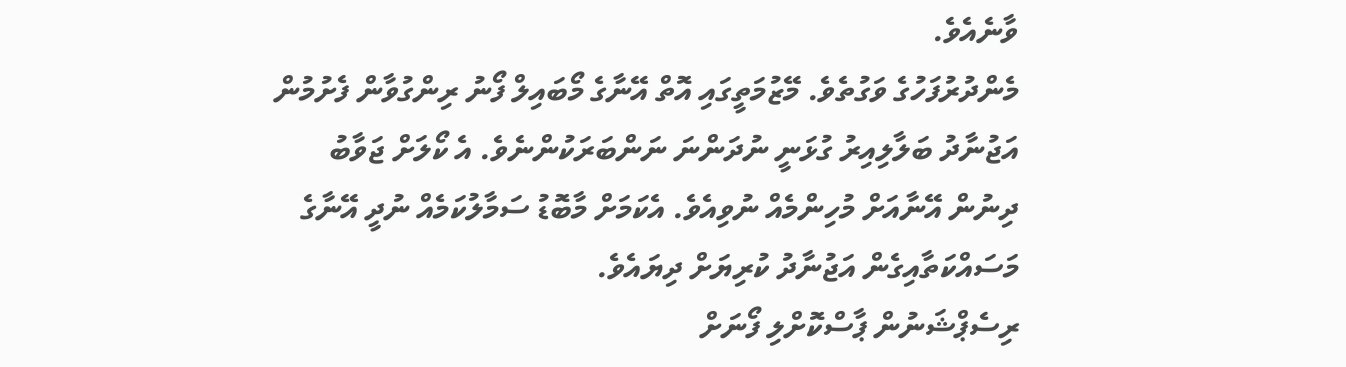ވާނެއެވެ.
މެންދުރުފަހުގެ ވަގުތެވެ. މޭޒުމަތީގައި އޮތް އޭނާގެ މޯބައިލް ފޯނު ރިންގުވާން ފެށުމުން އަޖުނާދު ބަލާލިއިރު ގުޅަނީ ނުދަންނަ ނަންބަރަކުންނެވެ. އެ ކޯލަށް ޖަވާބު ދިނުން އޭނާއަށް މުހިންމެއް ނުވިއެވެ. އެކަމަށް މާބޮޑު ސަމާލުކަމެއް ނުދީ އޭނާގެ މަސައްކަތާއިގެން އަޖުނާދު ކުރިޔަށް ދިޔައެވެ.
ރިސެޕްޝަނުން ޕާސްކޮށްލި ފޯނަށް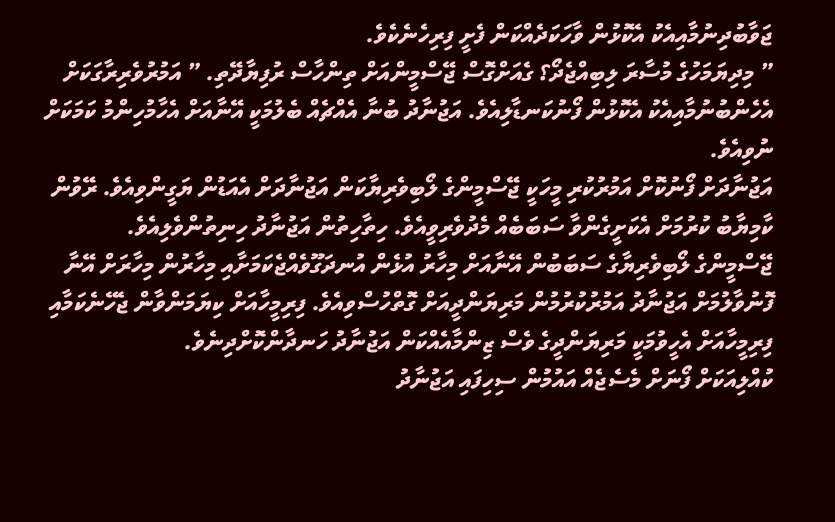ޖަވާބުދިނުމާއިއެކު އެކޮޅުން ވާހަކަދެއްކަން ފެށީ ފިރިހެނެކެވެ.
” މިދިޔަމަހުގެ މުސާރަ ލިބިއްޖެދޯ؟ ގެއަށްގޮސް ޖޭސްމީންއަށް ތިންހާސް ރުފިޔާދޭތި. ” އަމުރުވެރިރާގަކަށް އެހެންބުނުމާއިއެކު އެކޮޅުން ފޯނުކަނޑާލިއެވެ. އަޖުނާދު ބުނާ އެއްޗެއް ބެލުމަކީ އޭނާއަށް އެހާމުހިންމު ކަމަކަށް ނުވިއެވެ.
އަޖުނާދަށް ފޯނުކޮށް އަމުރުކުރި މީހަކީ ޖޭސްމީންގެ ލޯބިވެރިޔާކަން އަޖުނާދަށް އެއަޑުން ޔަގީންވިއެވެ. ރޭވުން ކާމިޔާބު ކުރުމަށް އެކަށީގެންވާ ސަބަބެއް މެދުވެރިވީއެވެ. ހިތާހިތުން އަޖުނާދު ހިނިތުންވެލިއެވެ.
ޖޭސްމީންގެ ލޯބިވެރިޔާގެ ސަބަބުން އޭނާއަށް މިހާރު އުޅެން އުނދަގޫވެއްޖެކަމަށާއި މިހާރުން މިހާރަށް އޭނާ ފޮނުވާލުމަށް އަޖުނާދު އަމުރުކުރުމުން މަރިޔަންދީއަށް ގޮތްހުސްވިއެވެ. ފިރިމީހާއަށް ކިޔަމަންވާން ޖެހޭނެކަމާއި ފިރިމީހާއަށް އެހީވުމަކީ މަރިޔަންދީގެ ވެސް ޒިންމާއެއްކަން އަޖުނާދު ހަނދާންކޮށްދިނެވެ.
ކުއްލިއަކަށް ފޯނަށް މެސެޖެއް އައުމުން ސިހިފައި އަޖުނާދު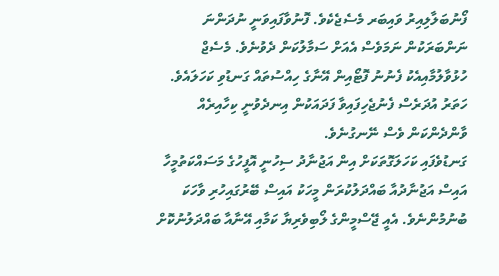ފޯނުބަލާލިއިރު ވައިބަރ މެސެޖެކެވެ. ފޮނުވާފައިވަނީ ނުދަންނަ ނަންބަރަކުން ނަމަވެސް އެއަށް ސަމާލުކަން ދެވުނެވެ. މެސެޖް ހުޅުވާލުމާއިއެކު ފެނުނު ފޮޓޯއިން އޭނާގެ ހިއްސުތައް ގަނޑުވި ކަހަލައެވެ. ހަތަރު އުދަރެސް ފެނުޖެހިފައިވާ ފަދައަކުން އިނދެވުނީ ކިހާއިރެއް ވާންދެންކަން ވެސް ނޭނގުނެވެ.
ގަނޑުވެފައި ކަހަލަގޮތަކަށް އިން އަޖުނާދު ސިހުނީ އޮފީހުގެ މަސައްކަތުމީހާ އައިސް އަޖުނާދުއާ ބައްދަލުކުރަން މީހަކު އައިސް ބޭރުގައިހުރި ވާހަކަ ބުނުމުންނެވެ. އެއީ ޖޭސްމީންގެ ލޯބިވެރިޔާ ކަމާއި އޭނާއާ ބައްދަލުނުކޮށް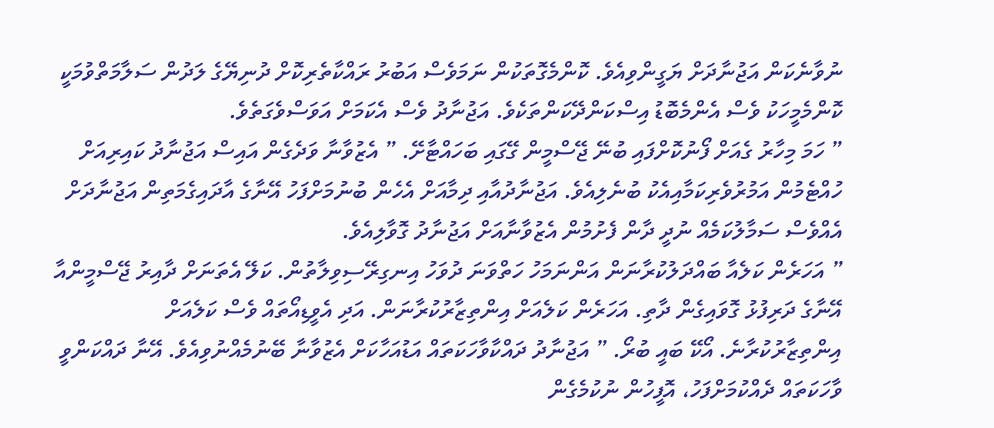ނުވާނެކަން އަޖުނާދަށް ޔަގީންވިއެވެ. ކޮންމެގޮތަކުން ނަމަވެސް އަބުރު ރައްކާތެރިކޮށް ދުނިޔޭގެ ލަދުން ސަލާމަތްވުމަކީ ކޮންމެމީހަކު ވެސް އެންމެބޮޑު އިސްކަންދޭކަންތަކެވެ. އަޖުނާދު ވެސް އެކަމަށް އަވަސްވެގަތެވެ.
” ހަމަ މިހާރު ގެއަށް ފޯނުކޮށްފައި ބުނޭ ޖޭސްމީން ގޭގައި ބަހައްޓާށޭ. ” އެޒުވާނާ ވަދެގެން އައިސް އަޖުނާދު ކައިރިއަށް ހުއްޓެމުން އަމުރުވެރިކަމާއިއެކު ބުނެލިއެވެ. އަޖުނާދުއާއި ދިމާއަށް އެހެން ބުނުމަށްފަހު އޭނާގެ އާދައިގެމަތިން އަޖުނާދަށް އެއްވެސް ސަމާލުކަމެއް ނުދީ ދާން ފެށުމުން އެޒުވާނާއަށް އަޖުނާދު ގޮވާލިއެވެ.
” އަހަރެން ކަލެއާ ބައްދަލުކުރާނަން އަންނަމަހު ހަތްވަނަ ދުވަހު އިނގިރޭސިވިލާތުން. ކަލޭ އެތަނަށް ދާއިރު ޖޭސްމީންއާ އޭނާގެ ދަރިފުޅު ގޮވައިގެން ދާތި. އަހަރެން ކަލެއަށް އިންތިޒާރުކުރާނަން. އަދި އެވީޑިއޯތައް ވެސް ކަލެއަށް އިންތިޒާރުކުރާނެ. އޯކޭ ބައީ ބުރޯ. ” އަޖުނާދު ދައްކާވާހަކަތައް އަޑުއަހާކަށް އެޒުވާނާ ބޭނުމެއްނުވިއެވެ. އޭނާ ދައްކަންވީ ވާހަކަތައް ދެއްކުމަށްފަހު، އޮފީހުން ނުކުމެގެން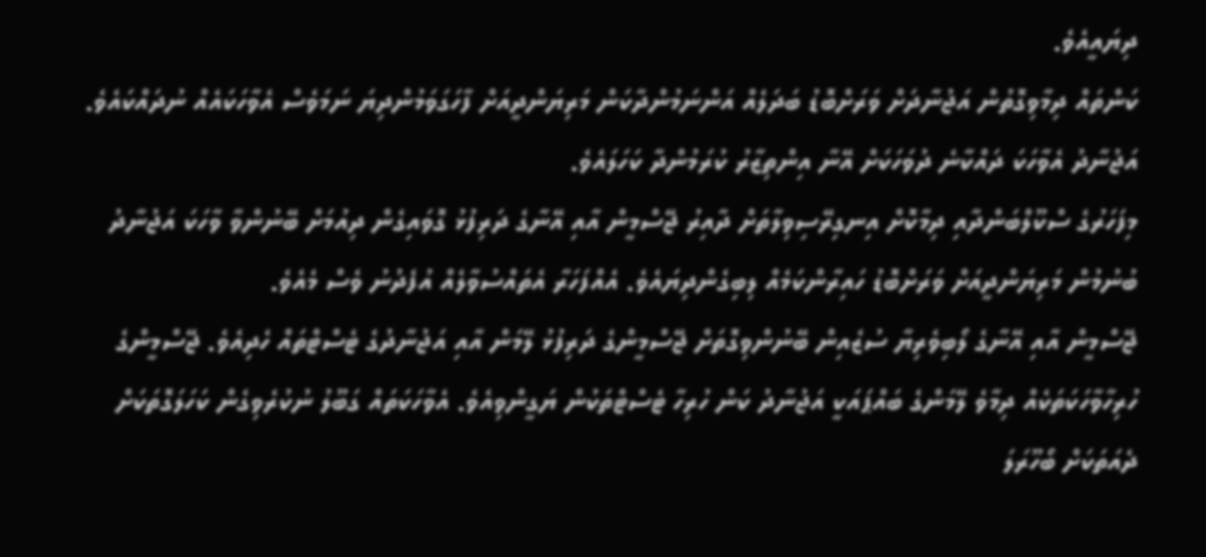ދިޔައީއެވެ.
ކަންތައް ދިމާވިގޮތުން އަޖުނާދަށް ވަރަށްބޮޑު ބަދަލެއް އަންނަމުންދާކަން މަރިޔަންދީއަށް ފާހަގަވަމުންދިޔަ ނަމަވެސް އެވާހަކައެއް ނުދައްކައެވެ. އަޖުނާދު އެވާހަކަ ދައްކާނެ ދުވަހަކަށް އޭނާ އިންތިޒާރު ކުރަމުންދާ ކަހަލައެވެ.
މިފަހަރުގެ ސްކޫލްބަންދާއި ދިމާކޮށް އިނގިރޭސިވިލާތަށް ދާއިރު ޖޭސްމީން އާއި އޭނާގެ ދަރިފުޅު ގޮވައިގެން ދިއުމަށް ބޭނުންވާ ވާހަކަ އަޖުނާދު ބުނުމުން މަރިޔަންދީއަށް ވަރަށްބޮޑު ހައިރާންކަމެއް ލިބިގެންދިޔައެވެ. އެއްފަހަރާ އެތައްސުވާލެއް އުފެދުނު ވެސް މެއެވެ.
ޖޭސްމީން އާއި އޭނާގެ ލޯބިވެރިޔާ ސުޒެއިން ބޭނުންވިގޮތަށް ޖޭސްމީންގެ ދަރިފުޅު ލޭމަން އާއި އަޖުނާދުގެ ޓެސްޓްތައް ހެދިއެވެ. ޖޭސްމީންގެ ހުރިހާވާހަކަތަކެއް ދިމާވެ ލޭމަންގެ ބައްޕައަކީ އަޖުނާދު ކަން ހުރިހާ ޓެސްޓްތަކުން ޔަގީންވިއެވެ. އެވާހަކަތައް ގަބޫލު ނުކުރެވިގެން ކަހަލަގޮތަކަށް ދެއަތަކަށް ބޯހޫރަލަ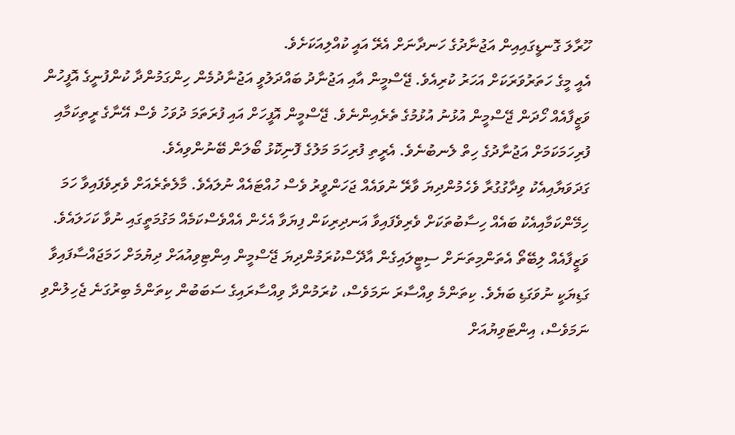ހޫރާލަ ގޮނޑީގައިއިން އަޖުނާދުގެ ހަނދާނަށް އެރޭ އައީ ކުއްލިއަކަށެވެ.
އެއީ މީގެ ހަތަރުވަރަކަށް އަހަރު ކުރިއެވެ. ޖޭސްމީން އާއި އަޖުނާދު ބައްދަލުވީ އަޖުނާދުމެން ހިންގަމުންދާ ކުންފުނީގެ އޮފީހުން ވަޒީފާއެއް ހޯދަން ޖޭސްމީން އުޅުނު އުޅުމުގެ ތެރެއިންނެވެ. ޖޭސްމީން އޮފީހަށް އައި ފުރަތަމަ ދުވަހު ވެސް އޭނާގެ ރީތިކަމާއި ފުރިހަމަކަމަށް އަޖުނާދުގެ ހިތް ލެނބުނެވެ. އެރީތި ފުރިހަމަ މަލުގެ ފޮނިކޮޅު ބޯލަން ބޭނުންވިއެވެ.
ގަދަވަޔާއިއެކު ވިދާގުގުރާ ވެހެމުންދިޔަ ވާރޭ ނުވައެއް ޖަހަންވީރު ވެސް ހުއްޓައެއް ނުލައެވެ. މާލެތެރެއަށް ވެރިވެފައިވާ ހަމަ ހިމޭންކަމާއިއެކު ބައެއް ހިސާބުތަކަށް ވެރިވެފައިވާ އަނދިރިކަން ފިޔަވާ އެހެން އެއްވެސްކަމެއް މަގުމަތީގައި ނުވާ ކަހަލައެވެ.
ވަޒީފާއެއް ލިބޭތޯ އެތަންމިތަނަށް ސިޓީލައިގެން އާދޭސްކުރަމުންދިޔަ ޖޭސްމީން އިންޓިވިއުއަށް ދިޔުމަށް ހަމަޖައްސާފައިވާ ގަޑިޔަކީ ނުވަގަޑި ބަޔެވެ. ކިތަންމެ ވިއްސާރަ ނަމަވެސް، ކުރަމުންދާ ވިއްސާރައިގެ ސަބަބުން ކިތަންމެ ބިރުގަނެ ޖެހިލުންވި ނަމަވެސް، އިންޓަވިޔުއަށް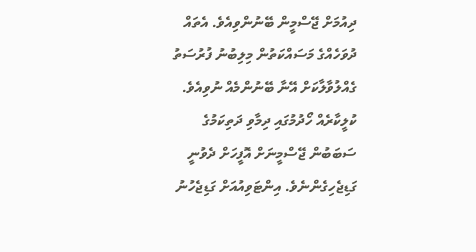ދިއުމަށް ޖޭސްމީން ބޭނުންވިއެވެ. އެތައް ދުވަހެއްގެ މަސައްކަތުން މިލިބުނު ފުރުސަތު ގެއްލުވާލާކަށް އޭނާ ބޭނުންމެއް ނުވިއެވެ.
ކުލީކާރެއް ހޯދުމުގައި ދިމާވި ދަތިކަމުގެ ސަބަބުން ޖޭސްމީނަށް އޮފީހަށް ދެވުނީ ގަޑިޖެހިގެންނެވެ. އިންޓަވިއުއަށް ގަޑިޖެހުނު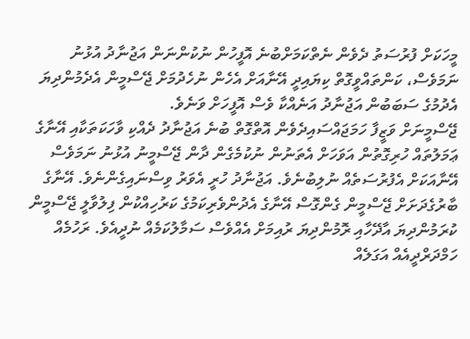މީހަކަށް ފުރުސަތު ދެވެން ނެތްކަމަށްބުނެ އޮފީހުން ނުކުންނަން އަޖުނާދު އުޅުނު ނަމަވެސް، ކަންތައްވީގޮތް ކިޔައިދީ އޭނާއަށް އެހެން ނުހެދުމަށް ޖޭސްމީން އެދެމުންދިޔަ އެދުމުގެ ސަބަބުން އަޖުނާދު އަނެއްކާ ވެސް އޮފީހަށް ވަނެވެ.
ޖޭސްމީނަށް ވަޒީފާ ހަމަޖައްސައިދެވެން އޮތްގޮތް ބުނެ އަޖުނާދު ދެއްކި ވާހަކަތަކާއި އޭނާގެ ޢަމަލުތައް ހުރިގޮތުން އަވަހަށް އެތަނުން ނުކުމެގެން ދާން ޖޭސްމީނު އުޅުނު ނަމަވެސް އޭނާއަކަށް އެފުރުސަތެއް ނުލިބުނެވެ. އަޖުނާދު ހުރީ އެވަރު ވިސްނައިގެންނެވެ. އޭނާގެ ބާރުގެދަށަށް ޖޭސްމީން ގެންގޮސް އޭނާގެ އެދުންވެރިކަމުގެ ކަރުހިއްކުން ފިލުވާލީ ޖޭސްމީން ކުރަމުންދިޔަ އާދޭހާއި ރޮމުންދިޔަ ރުއިމަށް އެއްވެސް ސަމާލުކަމެއް ނުދީއެވެ. ރަހުމެއް ހަމްދަރްދީއެއް އަގަލެއް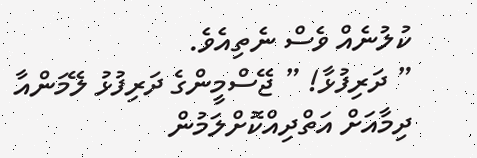ކުލުނެއް ވެސް ނެތިއެވެ.
” ދަރިފުޅާ! ” ޖޭސްމީންގެ ދަރިފުޅު ލޭމަންއާ ދިމާއަށް އަތްދިއްކޮށްލަމުން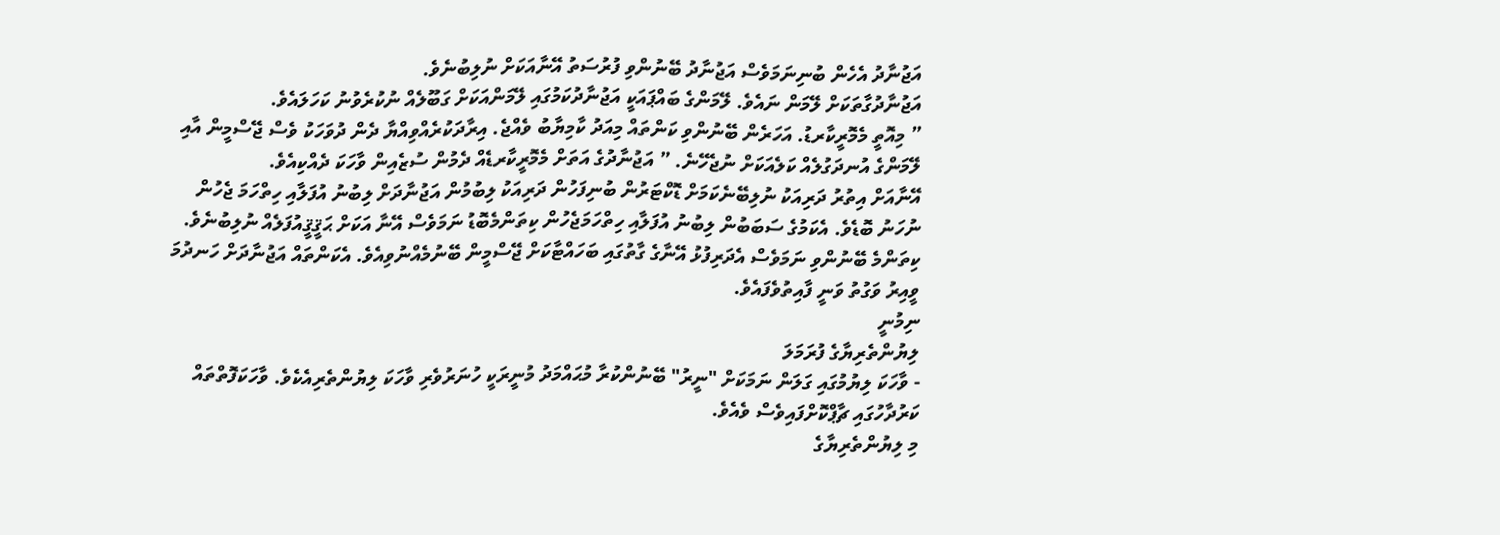އަޖުނާދު އެހެން ބުނިނަމަވެސް އަޖުނާދު ބޭނުންވި ފުރުސަތު އޭނާއަކަށް ނުލިބުނެވެ.
އަޖުނާދުގާތަކަށް ލޭމަން ނައެވެ. ލޭމަންގެ ބައްޕައަކީ އަޖުނާދުކަމުގައި ލޭމަންއަކަށް ގަބޫލެއް ނުކުރެވުނު ކަހަލައެވެ.
” މިއޮތީ މެމޮރީކާރޑު. އަހަރެން ބޭނުންވި ކަންތައް މިއަދު ކާމިޔާބު ވެއްޖެ. އިރާދަކުރެއްވިއްޔާ ދެން ދުވަހަކު ވެސް ޖޭސްމީން އާއި ލޭމަންގެ އުނދަގުލެއް ކަލެއަކަށް ނުޖެހޭނެ. ” އަޖުނާދުގެ އަތަށް މެމޮރީކާރޑެއް ދެމުން ސުޒެއިން ވާހަކަ ދެއްކިއެވެ.
އޭނާއަށް އިތުރު ދަރިއަކު ނުލިބޭނެކަމަށް ޑޮކްޓަރުން ބުނިފަހުން ދަރިއަކު ލިބުމުން އަޖުނާދަށް ލިބުނު އުފަލާއި ހިތްހަމަ ޖެހުން ނުހަނު ބޮޑެވެ. އެކަމުގެ ސަބަބުން ލިބުނު އުފަލާއި ހިތްހަމަޖެހުން ކިތަންމެބޮޑު ނަމަވެސް އޭނާ އަކަށް ޙަޤީޤީއުފަލެއް ނުލިބުނެވެ. ކިތަންމެ ބޭނުންވި ނަމަވެސް އެދަރިފުޅު އޭނާގެ ގާތުގައި ބަހައްޓާކަށް ޖޭސްމީން ބޭނުމެއްނުވިއެވެ. އެކަންތައް އަޖުނާދަށް ހަނދުމަ ވީއިރު ވަގުތު ވަނީ ފާއިތުވެފައެވެ.
ނިމުނީ
ލިޔުންތެރިޔާގެ ފުރަމަލަ
- ވާހަކަ ލިޔުމުގައި ގަލަން ނަމަކަށް "ނީރު" ބޭނުންކުރާ މުޙައްމަދު މުނީރަކީ ހުނަރުވެރި ވާހަކަ ލިޔުންތެރިއެކެވެ. ވާހަކަފޮތްތައް ކަރުދާހުގައި ޗާޕްކޮށްފައިވެސް ވެއެވެ.
މި ލިޔުންތެރިޔާގެ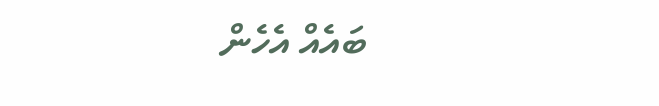ބައެއް އެހެން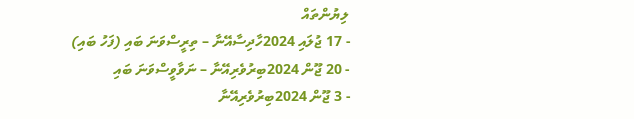ލިޔުންތައް
- 17 ޖުލައި 2024ހާދިސާއޭނާ – ތިރީސްވަނަ ބައި (ފަހު ބައި)
- 20 ޖޫން 2024ބިރުވެރިއޭނާ – ނަވާވީސްވަނަ ބައި
- 3 ޖޫން 2024ބިރުވެރިއޭނާ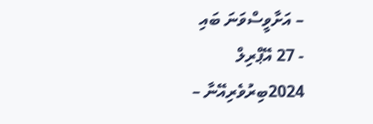– އަށާވީސްވަނަ ބައި
- 27 އޭޕްރިލް 2024ބިރުވެރިއޭނާ –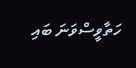ހަތާވީސްވަނަ ބައި